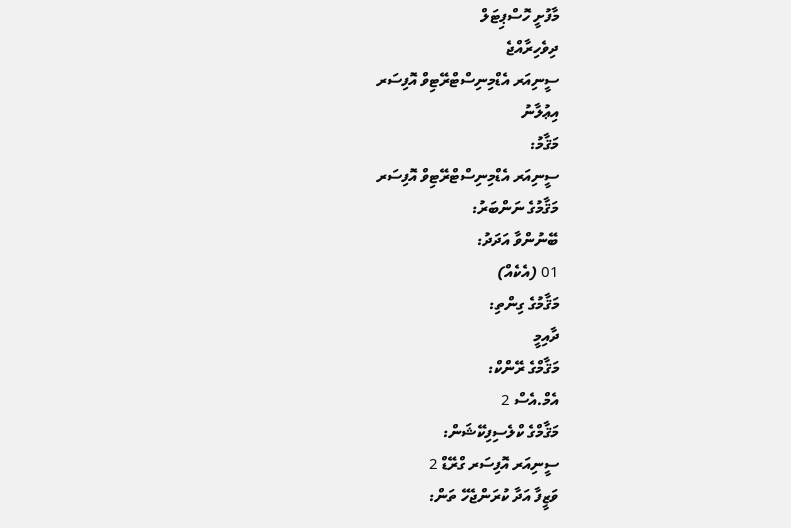މާފުށީ ހޮސްޕިޓަލް
ދިވެހިރާއްޖެ
ސީނިއަރ އެޑްމިނިސްޓްރޭޓިވް އޮފިސަރ
އިޢުލާނު
މަޤާމު:
ސީނިއަރ އެޑްމިނިސްޓްރޭޓިވް އޮފިސަރ
މަޤާމުގެ ނަންބަރު:
ބޭނުންވާ އަދަދު:
01 (އެކެއް)
މަޤާމުގެ ގިންތި:
ދާއިމީ
މަޤާމްގެ ރޭންކް:
އެމް.އެސް 2
މަޤާމްގެ ކްލެސިފިކޭޝަން:
ސީނިއަރ އޮފިސަރ ގްރޭޑް 2
ވަޒީފާ އަދާ ކުރަންޖެހޭ ތަން: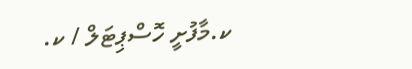ކ.މާފުށީ ހޮސްޕިޓަލް / ކ.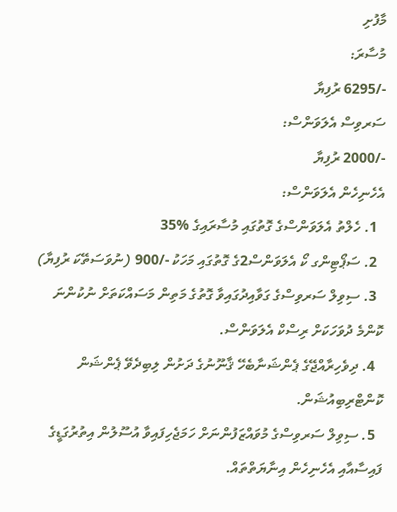މާފުށި
މުސާރަ:
-/6295 ރުފިޔާ
ސަރވިސް އެލަވަންސް:
-/2000 ރުފިޔާ
އެހެނިހެން އެލަވަންސް:
  1. ހެލްތު އެލަވަންސްގެ ގޮތުގައި މުސާރައިގެ %35
  2. ސަޕޯޓިންގ ކޯ އެލަވަންސް2ގެ ގޮތުގައި މަހަކު -/900 (ނުވަސަތޭކަ ރުފިޔާ)
  3. ސިވިލް ސަރވިސްގެ ގަވާއިދުގައިވާ ގޮތުގެ މަތިން މަސައްކަތަށް ނުކުންނަ ކޮންމެ ދުވަހަކަށް ރިސްކް އެލަވަންސް.
  4. ދިވެހިރާއްޖޭގެ ޕެންޝަނާބެހޭ ޤާނޫނުގެ ދަށުން ލިބިދެވޭ ޕެންޝަން ކޮންޓްރިބިއުޝަން.
  5. ސިވިލް ސަރވިސްގެ މުވައްޒަފުންނަށް ހަމަޖެހިފައިވާ އުސޫލުން އިތުރުގަޑީގެ ފައިސާއާއި އެހެނިހެން އިނާޔަތްތައް.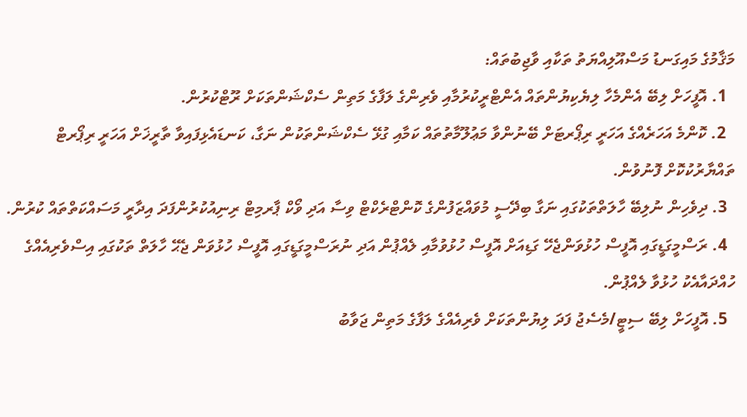މަޤާމުގެ މައިގަނޑު މަސްއޫލިއްޔަތު ތަކާއި ވާޖިބުތައް:
  1. އޮފީހަށް ލިބޭ އެންމެހާ ލިޔެކިޔުންތައް އެންޓްރީކުރުމާއި ވެރިންގެ ލަފާގެ މަތިން ސެކްޝަންތަކަށް ރޫޓްކުރުން.
  2. ކޮންމެ އަހަރެއްގެ އަހަރީ ރިޕޯރޓަށް ބޭނުންވާ މަޢުލޫމާތުތައް ކަމާއި ގުޅޭ ސެކްޝަންތަކުން ނަގާ، ކަނޑައެޅިފައިވާ ތާރީޚަށް އަހަރީ ރިޕޯރޓް ތައްޔާރުކުކޮށް ފޮނުވުން.
  3. ދިވެހިން ނުލިބޭ ހާލަތްތަކުގައި ނަގާ ބިދޭސީ މުވައްޒަފުންގެ ކޮންޓްރެކްޓް ވިސާ އަދި ވޯކް ޕާރމިޓް ރިނިއުކުރުންފަދަ އިދާރީ މަސައްކަތްތައް ކުރުން.
  4. ރަސްމީގަޑީގައި އޮފީސް ހުޅުވަންޖެހޭ ގަޑިއަށް އޮފީސް ހުޅުވުމާއި ލެއްޕުން އަދި ނުރަސްމީގަޑީގައި އޮފީސް ހުޅުވަން ޖެޙޭ ހާލަތް ތަކުގައި އިސްވެރިއެއްގެ ހުއްދައާއެކު ހުޅުވާ ލެއްޕުން.
  5. އޮފީހަށް ލިބޭ ސިޓީ/މެސެޖު ފަދަ ލިޔުންތަކަށް ވެރިއެއްގެ ލަފާގެ މަތިން ޖަވާބު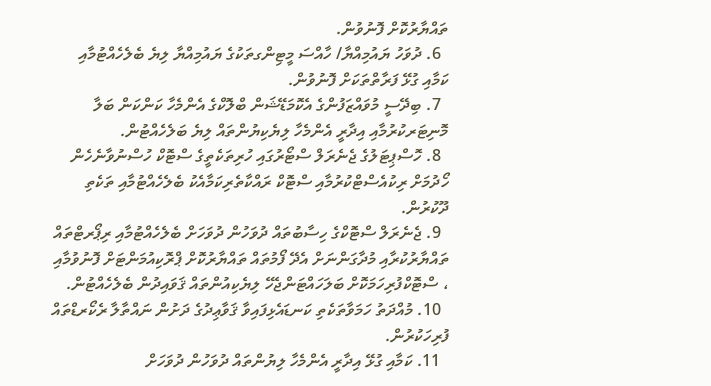ތައްޔާރުކޮށް ފޮނުވުން.
  6. ދުވަހު ޔައުމިއްޔާ/ ހާއްސަ މީޓިންގތަކުގެ ޔައުމިއްޔާ ލިޔެ ބެލެހެއްޓުމާއި ކަމާއި ގުޅޭ ފަރާތްތަކަށް ފޮނުވުން.
  7. ބިދޭސީ މުވައްޒަފުންގެ އެކޮމަޑޭޝަން ބްލޮކްގެ އެންމެހާ ކަންކަން ބަލާ މޮނިޓަރކުރުމާއި އިދާރީ އެންމެހާ ލިޔެކިޔުންތައް ލިޔެ ބަލެހެއްޓުން.
  8. ހޮސްޕިޓަލުގެ ޖެނެރަލް ސްޓޯރުގައި ހުރިތަކެތީގެ ސްޓޮކް ހުސްނުވާނެހެން ހޯދުމަށް ރިކުއެސްޓްކުރުމާއި ސްޓޮކް ރައްކާތެރިކަމާއެކު ބެލެހެއްޓުމާއި ތަކެތި ދޫކުރުން.
  9. ޖެނެރަލް ސްޓޮކްގެ ހިސާބުތައް ދުވަހުން ދުވަހަށް ބެލެހެއްޓުމާއި ރިޕޯރޓްތައް ތައްޔާރުކުރާއި މުދާގަންނަށް އެދޭ ފޯމުތައް ތައްޔާރުކޮށް ޕްރޮކިއުމަންޓަށް ފޮނުވުމާއި ، ސްޓޮކްފުރިހަމަކޮށް ބަލަހައްޓަންޖެހޭ ލިޔެކިއުންތައް ޤަވައިދުން ބެލެހެއްޓުން.
  10. މުއްދަތު ހަމަވާތަކެތި ކަނޑައެޅިފައިވާ ޤަވާޢިދުގެ ދަށުން ނައްތާލާ ރެކޯރޑްތައް ފުރިހަކުރުން.
  11. ކަމާއި ގުޅޭ އިދާރީ އެންމެހާ ލިޔުންތައް ދުވަހުން ދުވަހަށް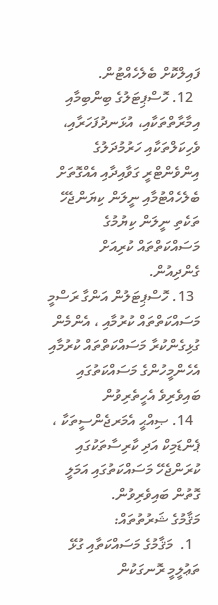ފައިލްކޮށް ބެލެހެއްޓުން.
  12. ހޮސްޕިޓަލުގެ ބިންބިމާއި އިމާރާތްތަކާއި، އުޅަނދުފަހަރާއި، ވެހިކަލްތަކާއި ހަރުމުދަލުގެ އިންވެންޓްރީ ގަވާއިދާއި އެއްގޮތަށް ބެލެހެއްޓުމާއި ނީލަން ކިޔަންޖެހޭ ތަކެތި ނީލަން ކިޔުމުގެ މަސައްކަތްތައް ކުރިއަށް ގެންދިއުން.
  13. ހޮސްޕިޓަލުން އަންގާ ރަސްމީ މަސައްކަތްތައް ކުރުމާއި ، އެންމެން ގުޅިގެންކުރާ މަސައްކަތްތައް ކުރުމާއި އެހެންމީހުންގެ މަސައްކަތުގައި ބައިވެރިވެ އެހީތެރިވުން
  14. ޞިއްޙީ އެމަރޖެންސީތަކާ ، ޕެންޑަމިކް އަދި ކާރިސާތަކުގައި ކުރަންޖެހޭ މަސައްކަތުގައި އަމަލީ ގޮތުން ބައިވެރިވުން.
މަޤާމުގެ ޝަރުތުތައް:
  1.  މަޤާމުގެ މަސައްކަތާއި ގުޅޭ ތަޢުލީމީ ރޮނގަކުން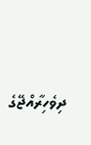ދިވެހިރާއްޖޭގެ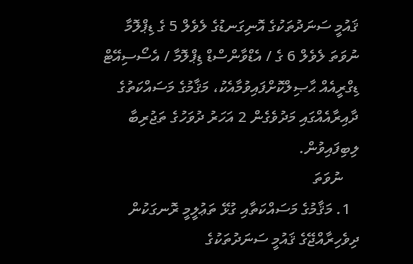ޤައުމީ ސަނަދުތަކުގެ އޮނިގަނޑުގެ ލެވެލް 5 ގެ ޑިޕްލޮމާ ނުވަތަ ލެވެލް 6 ގެ / އެޑްވާންސްޑް ޑިޕްލޮމާ / އެސޯސިއޭޓް ޑިގްރީއެއް ޙާޞިލްކޮށްފައިވުމާއެކު، މަޤާމުގެ މަސައްކަތުގެ ދާއިރާއެއްގައި މަދުވެގެން 2 އަހަރު ދުވަހުގެ ތަޖުރިބާ ލިބިފައިވުން.
    ނުވަތަ
  1. މަޤާމުގެ މަސައްކަތާއި ގުޅޭ ތަޢުލީމީ ރޮނގަކުން ދިވެހިރާއްޖޭގެ ޤައުމީ ސަނަދުތަކުގެ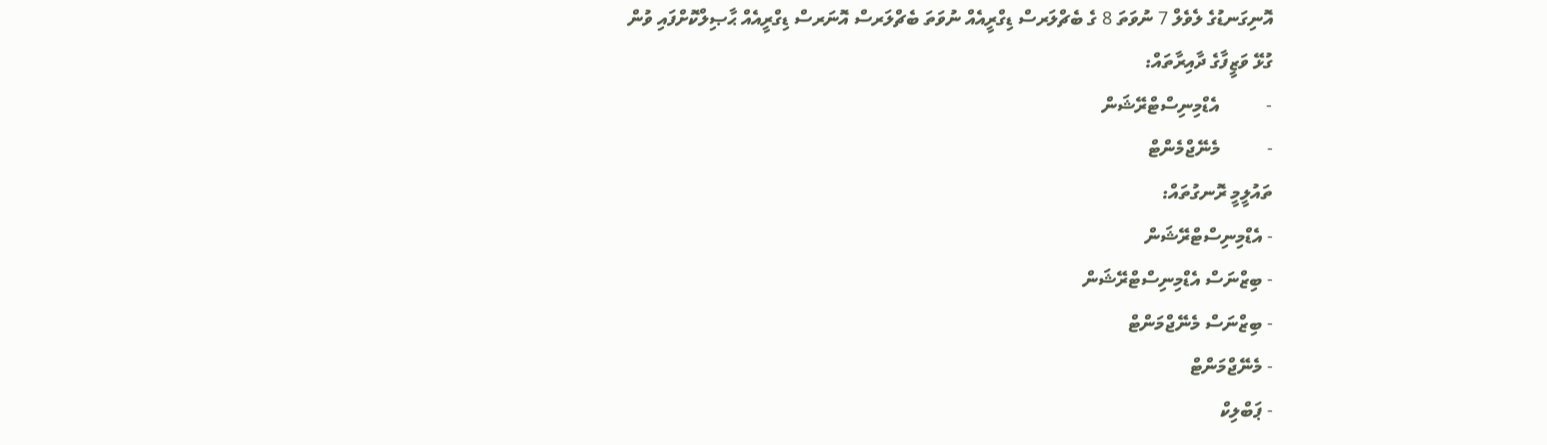އޮނިގަނޑުގެ ލެވެލް 7 ނުވަތަ 8 ގެ ބެޗްލަރސް ޑިގްރީއެއް ނުވަތަ ބެޗްލަރސް އޮނަރސް ޑިގްރީއެއް ޙާޞިލްކޮށްފައި ވުން
ގުޅޭ ވަޒީފާގެ ދާއިރާތައް:
-          އެޑްމިނިސްޓްރޭޝަން
-          މެނޭޖްމެންޓް
ތައުލީމީ ރޮނގުތައް:
- އެޑްމިނިސްޓްރޭޝަން
- ބިޒްނަސް އެޑްމިނިސްޓްރޭޝަން
- ބިޒްނަސް މެނޭޖްމަންޓް
- މެނޭޖްމަންޓް
- ޕަބްލިކް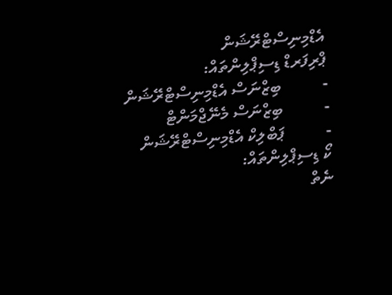އެޑްމިނިސްޓްރޭޝަން
ޕްރިފަރޑް ޑިސިޕްލިންތައް:
-          ބިޒްނަސް އެޑްމިނިސްޓްރޭޝަން
-          ބިޒްނަސް މެނޭޖްމަންޓް
-          ޕަބްލިކް އެޑްމިނިސްޓްރޭޝަން
ކޯ ޑިސިޕްލިންތައް:
ނެތް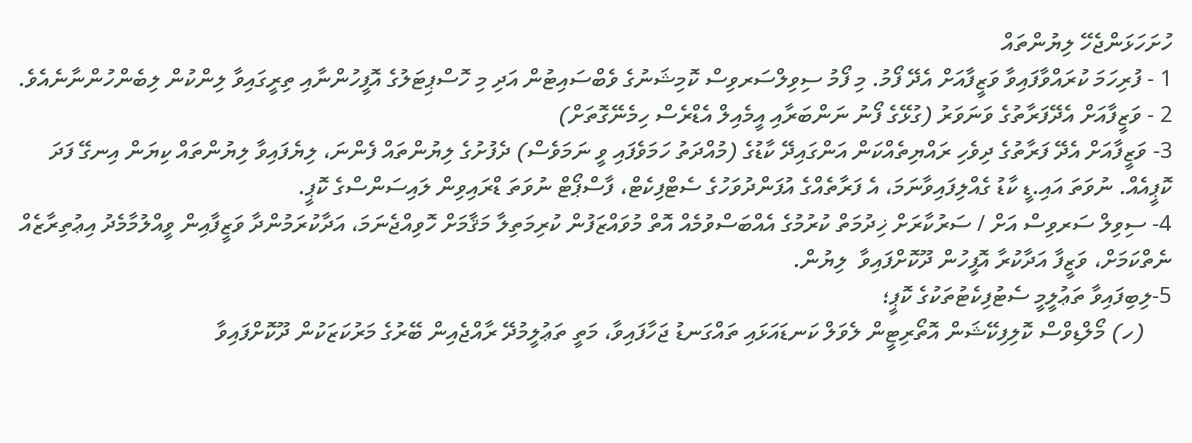ހުށަހަޅަންޖެހޭ ލިޔުންތައް
1 - ފުރިހަމަ ކުރައްވާފައިވާ ވަޒީފާއަށް އެދޭ ފޯމު. މި ފޯމު ސިވިލްސަރވިސް ކޮމިޝަނުގެ ވެބްސައިޓުން އަދި މި ހޮސްޕިޓަލުގެ އޮފީހުންނާއި ތިރީގައިވާ ލިންކުން ލިބެންހުންނާނެއެވެ.
2 - ވަޒީފާއަށް އެދޭފަރާތުގެ ވަނަވަރު (ގުޅޭގެ ފޯނު ނަންބަރާއި އީމެއިލް އެޑްރެސް ހިމެނޭގޮތަށް)
3- ވަޒީފާއަށް އެދޭ ފަރާތުގެ ދިވެހި ރައްޔިތެއްކަން އަންގައިދޭ ކާޑުގެ (މުއްދަތު ހަމަވެފައި ވީ ނަމަވެސް) ދެފުށުގެ ލިޔުންތައް ފެންނަ، ލިޔެފައިވާ ލިޔުންތައް ކިޔަން އިނގޭ ފަދަ ކޮޕީއެއް. ނުވަތަ އައި.ޑީ ކާޑު ގެއްލިފައިވާނަމަ، އެ ފަރާތެއްގެ އުފަންދުވަހުގެ ސެޓްފިކެޓް، ފާސްޕޯޓް ނުވަތަ ޑްރައިވިން ލައިސަންސްގެ ކޮޕީ.
4- ސިވިލް ސަރވިސް އަށް / ސަރުކާރަށް ޚިދުމަތް ކުރުމުގެ އެއްބަސްވުމެއް އޮތް މުވައްޒަފުން ކުރިމަތިލާ މަޤާމަށް ހޮވިއްޖެނަމަ، އަދާކުރަމުންދާ ވަޒީފާއިން ވީއްލުމާމެދު އިޢުތިރާޒެއް ނެތްކަމަށް، ވަޒީފާ އަދާކުރާ އޮފީހުން ދޫކޮށްފައިވާ  ލިޔުން.
5-ލިބިފައިވާ ތަޢުލީމީ ސެޓުފިކެޓުތަކުގެ ކޮޕީ؛
     (ހ) މޯލްޑިވްސް ކޮލިފިކޭޝަން އޮތޯރިޓީން ލެވަލް ކަނޑައަޅައި ތައްގަނޑު ޖަހާފައިވާ، މަތީ ތަޢުލީމުދޭ ރާއްޖެއިން ބޭރުގެ މަރުކަޒަކުން ދޫކޮށްފައިވާ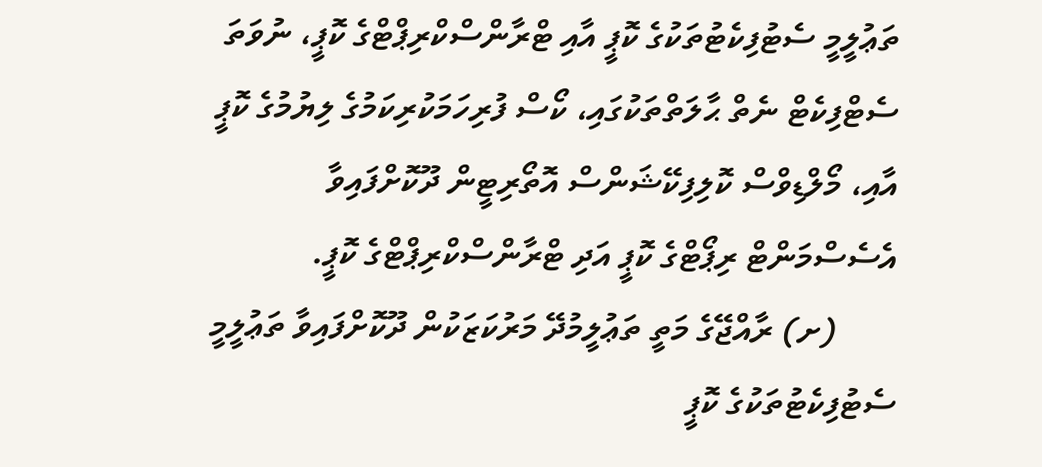ތަޢުލީމީ ސެޓުފިކެޓުތަކުގެ ކޮޕީ އާއި ޓްރާންސްކްރިޕްޓްގެ ކޮޕީ، ނުވަތަ ސެޓްފިކެޓް ނެތް ޙާލަތްތަކުގައި، ކޯސް ފުރިހަމަކުރިކަމުގެ ލިޔުމުގެ ކޮޕީ އާއި، މޯލްޑިވްސް ކޮލިފިކޭޝަންސް އޮތޯރިޓީން ދޫކޮށްފައިވާ އެސެސްމަންޓް ރިޕޯޓްގެ ކޮޕީ އަދި ޓްރާންސްކްރިޕްޓްގެ ކޮޕީ.
       (ށ) ރާއްޖޭގެ މަތީ ތަޢުލީމުދޭ މަރުކަޒަކުން ދޫކޮށްފައިވާ ތަޢުލީމީ ސެޓުފިކެޓުތަކުގެ ކޮޕީ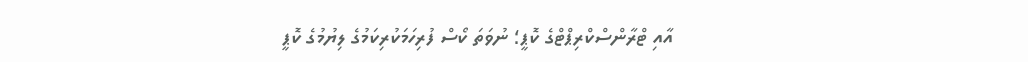އާއި ޓްރާންސްކްރިޕްޓްގެ ކޮޕީ؛ ނުވަތަ ކޯސް ފުރިހަމަކުރިކަމުގެ ލިޔުމުގެ ކޮޕީ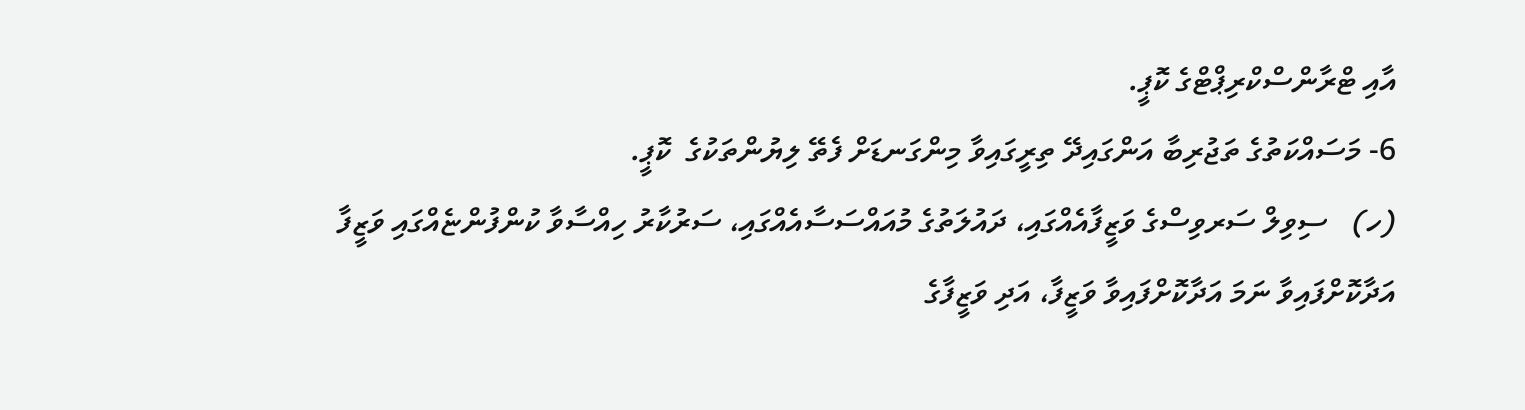އާއި ޓްރާންސްކްރިޕްޓްގެ ކޮޕީ.
6- މަސައްކަތުގެ ތަޖުރިބާ އަންގައިދޭ ތިރީގައިވާ މިންގަނޑަށް ފެތޭ ލިޔުންތަކުގެ  ކޮޕީ.
(ހ)   ސިވިލް ސަރވިސްގެ ވަޒީފާއެއްގައި، ދައުލަތުގެ މުއައްސަސާއެއްގައި، ސަރުކާރު ހިއްސާވާ ކުންފުންޏެއްގައި ވަޒީފާ އަދާކޮށްފައިވާ ނަމަ އަދާކޮށްފައިވާ ވަޒީފާ، އަދި ވަޒީފާގެ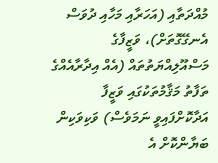މުއްދަތާއި (އަހަރާއި މަހާއި ދުވަސް އެނގޭގޮތަށް)، ވަޒީފާގެ މަސްއޫލިއްޔަތުތައް (އެއް އިދާރާއެއްގެ ތަފާތު މަޤާމުތަކުގައި ވަޒީފާ އަދާކޮށްފައިވީ ނަމަވެސް) ވަކިވަކިން ބަޔާންކޮށް އެ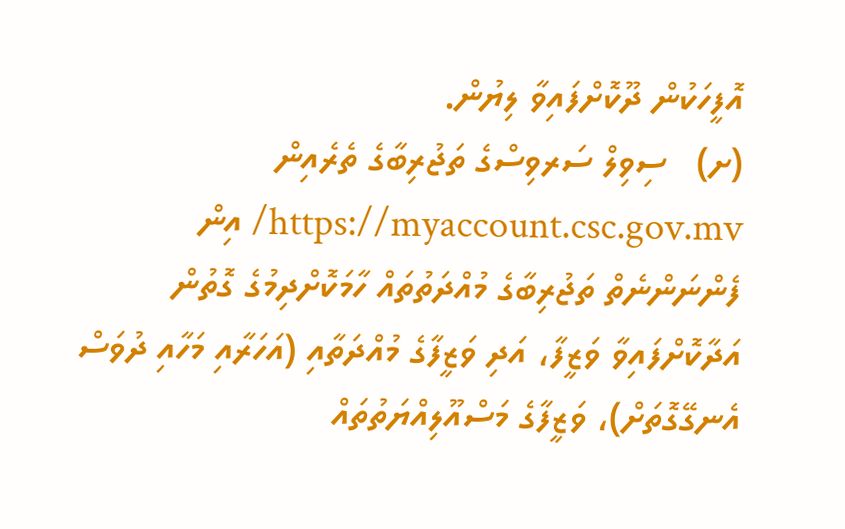އޮފީހަކުން ދޫކޮށްފައިވާ ލިޔުން.
(ށ)   ސިވިލް ސަރވިސްގެ ތަޖުރިބާގެ ތެރެއިން https://myaccount.csc.gov.mv/ އިން ފެންނަންނެތް ތަޖުރިބާގެ މުއްދަތުތައް ހާމަކޮށްދިމުގެ ގޮތުން އަދާކޮށްފައިވާ ވަޒީފާ، އަދި ވަޒީފާގެ މުއްދަތާއި (އަހަރާއި މަހާއި ދުވަސް އެނގޭގޮތަށް)، ވަޒީފާގެ މަސްއޫލިއްޔަތުތައް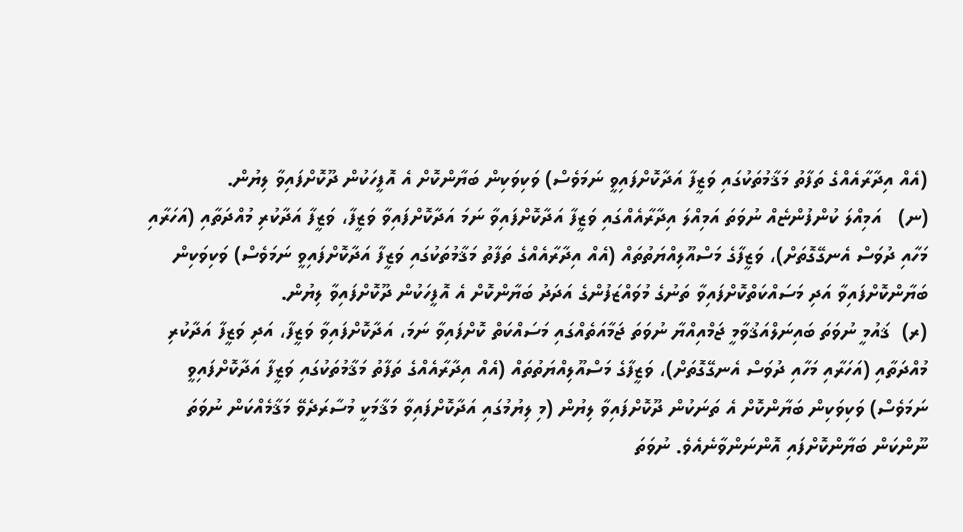(އެއް އިދާރާއެއްގެ ތަފާތު މަޤާމުތަކުގައި ވަޒީފާ އަދާކޮށްފައިވީ ނަމަވެސް) ވަކިވަކިން ބަޔާންކޮށް އެ އޮފީހަކުން ދޫކޮށްފައިވާ ލިޔުން.
(ނ)   އަމިއްލަ ކުންފުންޏެއް ނުވަތަ އަމިއްލަ އިދާރާއެއްގައި ވަޒީފާ އަދާކޮށްފައިވާ ނަމަ އަދާކޮށްފައިވާ ވަޒީފާ، ވަޒީފާ އަދާކުރި މުއްދަތާއި (އަހަރާއި މަހާއި ދުވަސް އެނގޭގޮތަށް)، ވަޒީފާގެ މަސްއޫލިއްޔަތުތައް (އެއް އިދާރާއެއްގެ ތަފާތު މަޤާމުތަކުގައި ވަޒީފާ އަދާކޮށްފައިވީ ނަމަވެސް) ވަކިވަކިން ބަޔާންކޮށްފައިވާ އަދި މަސައްކަތްކޮށްފައިވާ ތަނުގެ މުވައްޒަފުންގެ އަދަދު ބަޔާންކޮށް އެ އޮފީހަކުން ދޫކޮށްފައިވާ ލިޔުން.
(ރ)  ޤައުމީ ނުވަތަ ބައިނަލްއަޤުވާމީ ޖަމްއިއްޔާ ނުވަތަ ޖަމާއަތެއްގައި މަސައްކަތް ކޮށްފައިވާ ނަމަ، އަދާކޮށްފައިވާ ވަޒީފާ، އަދި ވަޒީފާ އަދާކުރި މުއްދަތާއި (އަހަރާއި މަހާއި ދުވަސް އެނގޭގޮތަށް)، ވަޒީފާގެ މަސްއޫލިއްޔަތުތައް (އެއް އިދާރާއެއްގެ ތަފާތު މަޤާމުތަކުގައި ވަޒީފާ އަދާކޮށްފައިވީ ނަމަވެސް) ވަކިވަކިން ބަޔާންކޮށް އެ ތަނަކުން ދޫކޮށްފައިވާ ލިޔުން (މި ލިޔުމުގައި އަދާކޮށްފައިވާ މަޤާމަކީ މުސާރަދެވޭ މަޤާމެއްކަން ނުވަތަ ނޫންކަން ބަޔާންކޮށްފައި އޮންނަންވާނެއެވެ. ނުވަތަ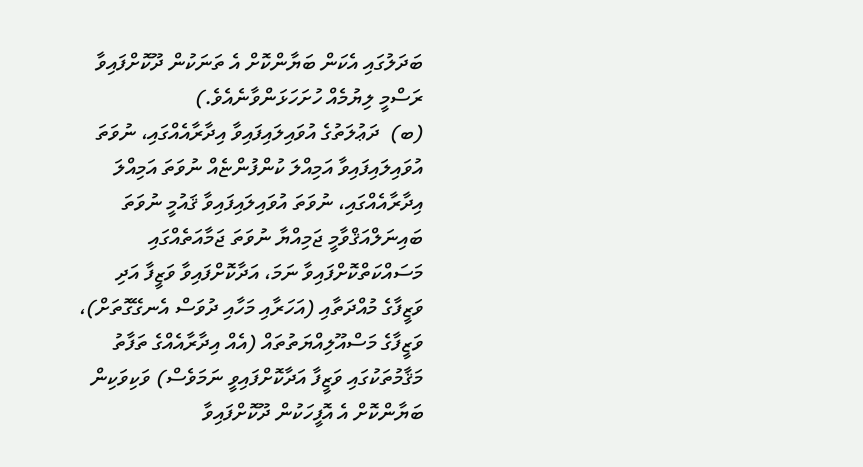ބަދަލުގައި އެކަން ބަޔާންކޮށް އެ ތަނަކުން ދޫކޮށްފައިވާ ރަސްމީ ލިޔުމެއް ހުށަހަޅަންވާނެއެވެ.)
(ބ)  ދަޢުލަތުގެ އުވައިލައިފައިވާ އިދާރާއެއްގައި، ނުވަތަ އުވައިލައިފައިވާ އަމިއްލަ ކުންފުންޏެއް ނުވަތަ އަމިއްލަ އިދާރާއެއްގައި، ނުވަތަ އުވައިލައިފައިވާ ޤައުމީ ނުވަތަ ބައިނަލްއަޤްވާމީ ޖަމިއްޔާ ނުވަތަ ޖަމާއަތެއްގައި މަސައްކަތްކޮށްފައިވާ ނަމަ، އަދާކޮށްފައިވާ ވަޒީފާ އަދި ވަޒީފާގެ މުއްދަތާއި (އަހަރާއި މަހާއި ދުވަސް އެނގޭގޮތަށް)، ވަޒީފާގެ މަސްއޫލިއްޔަތުތައް (އެއް އިދާރާއެއްގެ ތަފާތު މަޤާމުތަކުގައި ވަޒީފާ އަދާކޮށްފައިވީ ނަމަވެސް) ވަކިވަކިން ބަޔާންކޮށް އެ އޮފީހަކުން ދޫކޮށްފައިވާ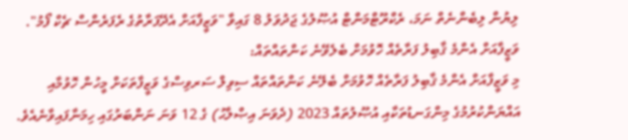ލިޔުން ލިބެންނެތް ނަމަ، ރެކްރޫޓްމަންޓް އުޞޫލުގެ ޖަދުވަލު 8 ގައިވާ "ވަޒީފާއަށް އެދޭފަރާތުގެ ރެފަރެންސް ޗެކް ފޯމު".
ވަޒީފާއަށް އެންމެ ޤާބިލު ފަރާތެއް ހޮވުމަށް ބެލެވޭނެ ކަންތައްތައް:
މި ވަޒީފާއަށް އެންމެ ޤާބިލު ފަރާތެއް ހޮވުމަށް ބެލޭނެ ކަންތައްތައް ސިވިލް ސަރވިސްގެ ވަޒީފާތަކަށް މީހުން ހޮވުމާއި އައްޔަންކުރުމުގެ މިންގަނޑުތަކާއި އުޞޫލުތައް 2023 (ދެވަނަ އިޞްލާޙު) ގެ 12 ވަނަ ނަންބަރުގައި ހިމަނާފައިވާނެއެވެ.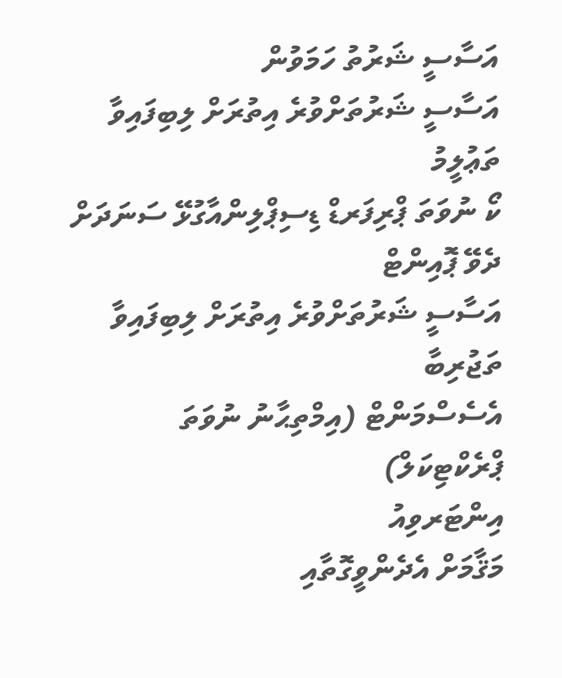އަސާސީ ޝަރުތު ހަމަވުން
އަސާސީ ޝަރުތަށްވުރެ އިތުރަށް ލިބިފައިވާ ތަޢުލީމު
ކޯ ނުވަތަ ޕްރިފަރޑް ޑިސިޕްލިންއާގުޅޭ ސަނަދަށް ދެވޭ ޕޮއިންޓް
އަސާސީ ޝަރުތަށްވުރެ އިތުރަށް ލިބިފައިވާ ތަޖުރިބާ
އެސެސްމަންޓް (އިމްތިޙާނު ނުވަތަ ޕްރެކްޓިކަލް)
އިންޓަރވިއު
މަޤާމަށް އެދެންވީގޮތާއި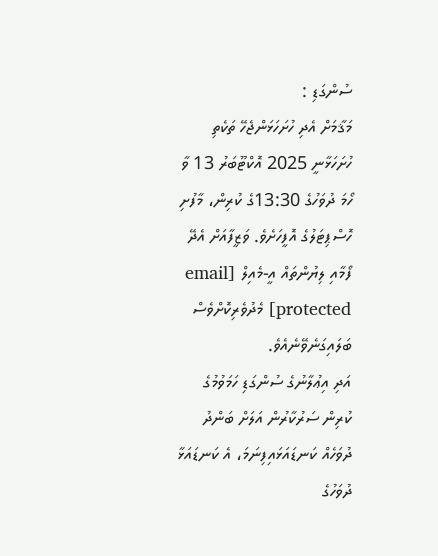ސުންގަޑި :
މަޤާމަށް އެދި ހުށަހަޅަންޖެހޭ ތަކެތި ހުށަހަޅާނީ 2025 އޮކްޓޫބަރު 13 ވާ ހޯމަ ދުވަހުގެ 13:30ގެ ކުރިން، މާފުށި ހޮސްޕިޓަލުގެ އޮފީހަށެވެ. ވަޒީފާއަށް އެދޭ ފޯމާއި ލިޔުންތައް އީ-މެއިލް [email protected] މެދުވެރިކޮށްވެސް ބަލައިގަނެވޭނެއެވެ.
އަދި އިޢުލާނުގެ ސުންގަޑި ހަމަވުމުގެ ކުރިން ސަރުކާރުން އަލަށް ބަންދު ދުވަހެއް ކަނޑައަޅައިފިނަމަ، އެ ކަނޑައަޅާ ދުވަހުގެ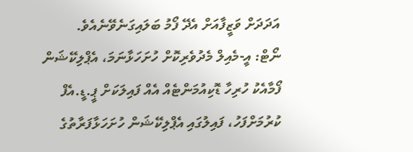އަދަދަށް ވަޒީފާއަށް އެދޭ ފޯމު ބަލައިގަނެވޭނެއެވެ.
ނޯޓް: އީ-މެއިލް މެދުވެރިކޮށް ހުށަހަޅާނަމަ، އެޕްލިކޭޝަން ފޯމާއެކު ހުރިހާ ޑޮކިއުމަންޓެއް އެއް ފައިލަކަށް ޕީ.ޑީ.އެފް ކުރުމަށްފަހު، ފައިލުގައި އެޕްލިކޭޝަން ހުށަހަޅާފަރާތުގެ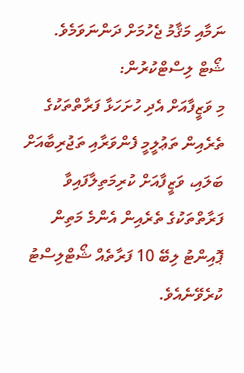ނަމާއި މަޤާމު ޖެހުމަށް ދަންނަވަމެވެ.
ޝޯޓް ލިސްޓްކުރުން:
މި ވަޒީފާއަށް އެދި ހުށަހަޅާ ފަރާތްތަކުގެ ތެރެއިން ތަޢުލީމީ ފެންވަރާއި ތަޖުރިބާއަށް ބަލައި، ވަޒީފާއަށް ކުރިމަތިލާފައިވާ ފަރާތްތަކުގެ ތެރެއިން އެންމެ މަތިން ޕޮއިންޓު ލިބޭ 10 ފަރާތެއް ޝޯޓްލިސްޓު ކުރެވޭނެއެވެ.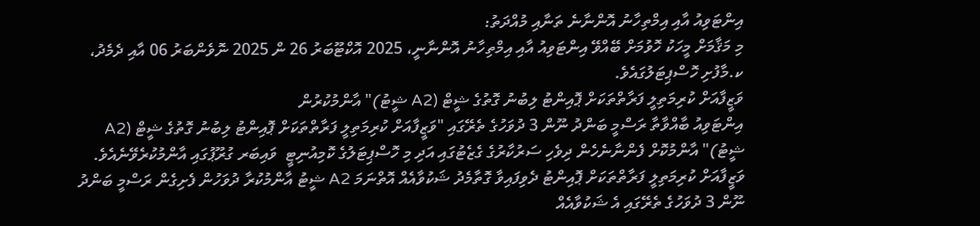އިންޓަވިއު އާއި އިމްތިހާނު އޮންނާނެ ތަނާއި މުއްދަތު:
މި މަޤާމަށް މީހަކު ހޮވުމަށް ބޭއްވޭ އިންޓަވިއު އާއި އިމްތިހާނު އޮންނާނީ، 2025 އޮކްޓޫބަރު 26 ން 2025 ނޮވެންބަރު 06 އާއި ދެމެދު، ކ.މާފުށި ހޮސްޕިޓަލުގައެވެ.
ވަޒީފާއަށް ކުރިމަތިލީ ފަރާތްތަކަށް ޕޮއިންޓު ލިބުނު ގޮތުގެ ޝީޓް (A2 ޝީޓު)" އާންމުކުރުން
އިންޓަވިއު ބާއްވާތާ ރަސްމީ ބަންދު ނޫން 3 ދުވަހުގެ ތެރޭގައި "ވަޒީފާއަށް ކުރިމަތިލީ ފަރާތްތަކަށް ޕޮއިންޓު ލިބުނު ގޮތުގެ ޝީޓް (A2 ޝީޓު)" އާންމުކޮށް ފެންނާނެހެން ދިވެހި ސަރުކާރުގެ ގެޒެޓުގައި އަދި މި ހޮސްޕިޓަލުގެ ކޮމިއުނިޓީ  ވައިބަރ ގުރޫޕުގައި އާންމުކުރެވޭނެއެވެ. ވަޒީފާއަށް ކުރިމަތިލީ ފަރާތްތަކަށް ޕޮއިންޓު ދެވިފައިވާ ގޮތާމެދު ޝަކުވާއެއް އޮތްނަމަ A2 ޝީޓު އާންމުކުރާ ދުވަހުން ފެށިގެން ރަސްމީ ބަންދު ނޫން 3 ދުވަހުގެ ތެރޭގައި އެ ޝަކުވާއެއް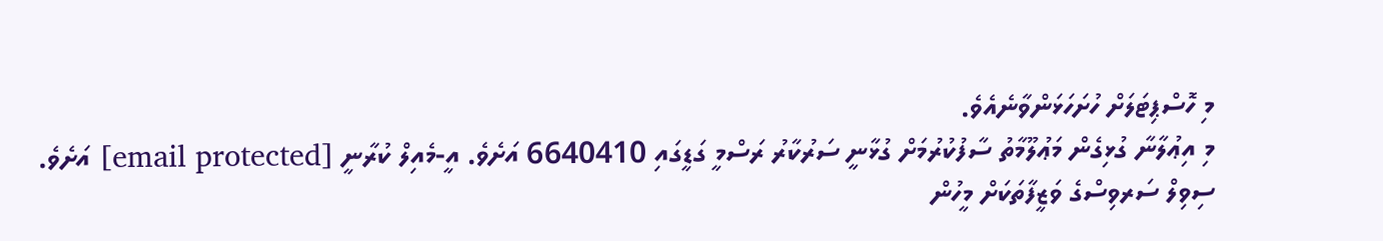މި ހޮސްޕިޓަލަށް ހުށަހަޅަންވާނެއެވެ.
މި އިޢުލާނާ ގުޅިގެން މަޢުލޫމާތު ސާފުކުރުމަށް ގުޅާނީ ސަރުކާރު ރަސްމީ ގަޑީގައި 6640410 އަށެވެ. އީ-މެއިލް ކުރާނީ [email protected] އަށެވެ.
ސިވިލް ސަރވިސްގެ ވަޒީފާތަކަށް މީހުން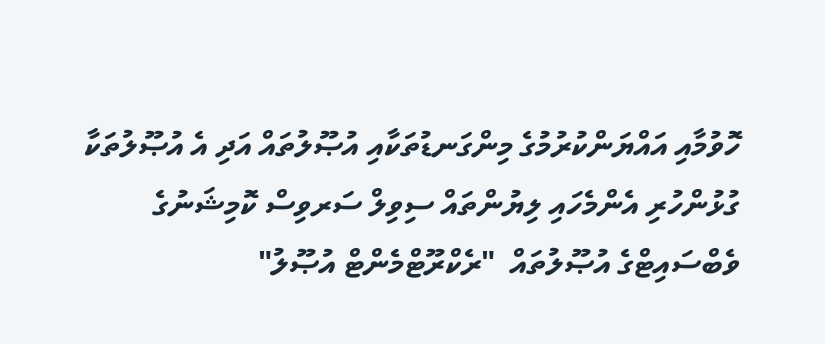ހޮވުމާއި އައްޔަންކުރުމުގެ މިންގަނޑުތަކާއި އުޞޫލުތައް އަދި އެ އުޞޫލުތަކާ ގުޅުންހުރި އެންމެހައި ލިޔުންތައް ސިވިލް ސަރވިސް ކޮމިޝަނުގެ ވެބްސައިޓްގެ އުޞޫލުތައް  "ރެކްރޫޓްމެންޓް އުޞޫލު"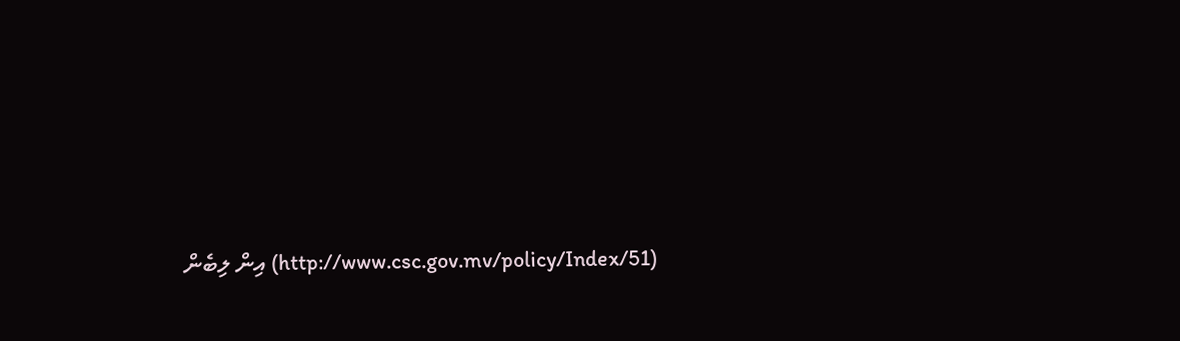(http://www.csc.gov.mv/policy/Index/51) އިން ލިބެން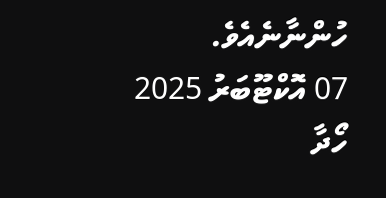ހުންނާނެއެވެ.
07 އޮކްޓޫބަރު 2025
ހޯދާ